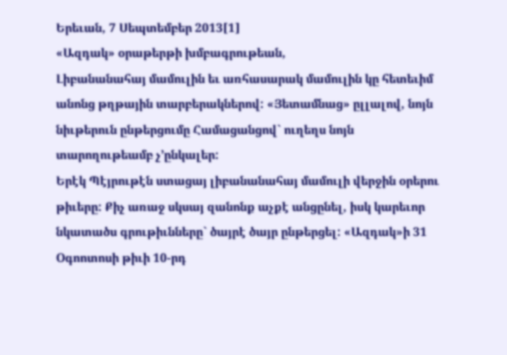Երեւան, 7 Սեպտեմբեր 2013[1]
«Ազդակ» օրաթերթի խմբագրութեան,
Լիբանանահայ մամուլին եւ առհասարակ մամուլին կը հետեւիմ անոնց թղթային տարբերակներով: «Յետամնաց» ըլլալով, նոյն նիւթերուն ընթերցումը Համացանցով` ուղեղս նոյն տարողութեամբ չ’ընկալեր:
Երէկ Պէյրութէն ստացայ լիբանանահայ մամուլի վերջին օրերու թիւերը: Քիչ առաջ սկսայ զանոնք աչքէ անցընել, իսկ կարեւոր նկատածս գրութիւնները` ծայրէ ծայր ընթերցել: «Ազդակ»ի 31 Օգոոտոսի թիւի 10-րդ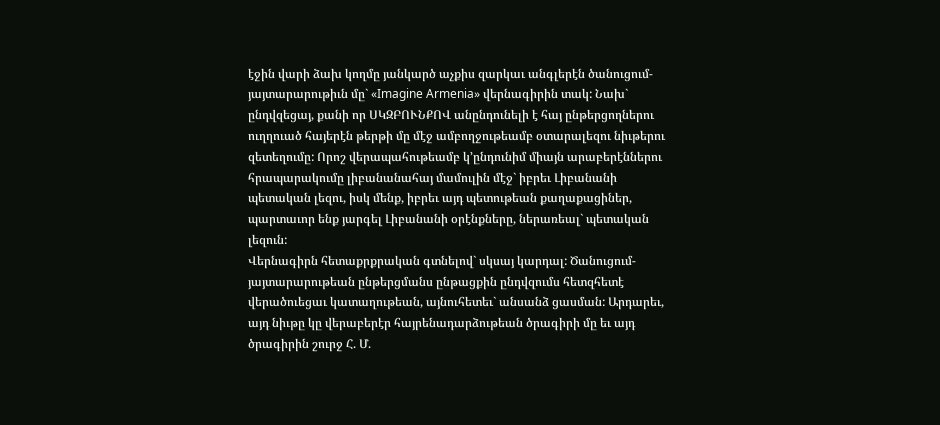էջին վարի ձախ կողմը յանկարծ աչքիս զարկաւ անգլերէն ծանուցում-յայտարարութիւն մը` «Imagine Armenia» վերնագիրին տակ: Նախ` ընդվզեցայ, քանի որ ՍԿԶԲՈՒՆՔՈՎ անընդունելի է հայ ընթերցողներու ուղղուած հայերէն թերթի մը մէջ ամբողջութեամբ օտարալեզու նիւթերու զետեղումը: Որոշ վերապահութեամբ կ’ընդունիմ միայն արաբերէններու հրապարակումը լիբանանահայ մամուլին մէջ` իբրեւ Լիբանանի պետական լեզու, իսկ մենք, իբրեւ այդ պետութեան քաղաքացիներ, պարտաւոր ենք յարգել Լիբանանի օրէնքները, ներառեալ` պետական լեզուն:
Վերնագիրն հետաքրքրական գտնելով` սկսայ կարդալ: Ծանուցում-յայտարարութեան ընթերցմանս ընթացքին ընդվզումս հետզհետէ վերածուեցաւ կատաղութեան, այնուհետեւ` անսանձ ցասման: Արդարեւ, այդ նիւթը կը վերաբերէր հայրենադարձութեան ծրագիրի մը եւ այդ ծրագիրին շուրջ Հ. Մ.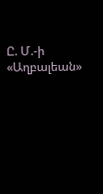Ը. Մ.-ի «Աղբալեան»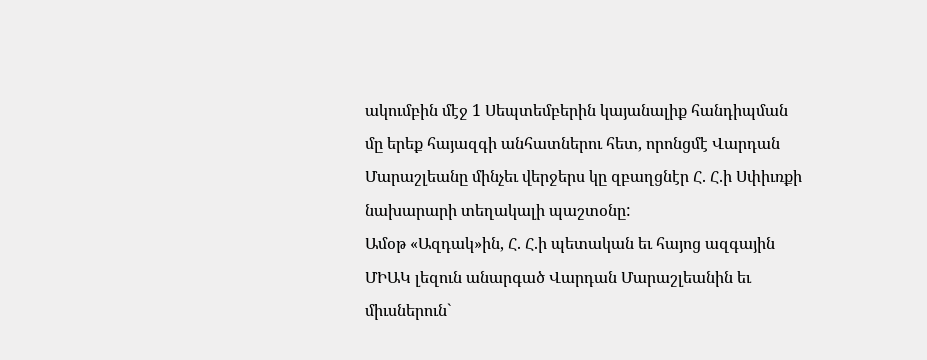ակումբին մէջ 1 Սեպտեմբերին կայանալիք հանդիպման մը երեք հայազգի անհատներու հետ, որոնցմէ Վարդան Մարաշլեանը մինչեւ վերջերս կը զբաղցնէր Հ. Հ.ի Սփիւռքի նախարարի տեղակալի պաշտօնը:
Ամօթ «Ազդակ»ին, Հ. Հ.ի պետական եւ հայոց ազգային ՄԻԱԿ լեզուն անարգած Վարդան Մարաշլեանին եւ միւսներուն`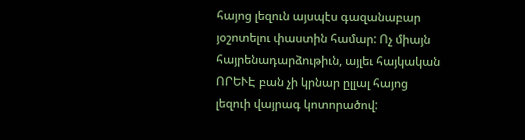հայոց լեզուն այսպէս գազանաբար յօշոտելու փաստին համար: Ոչ միայն հայրենադարձութիւն, այլեւ հայկական ՈՐԵՒԷ բան չի կրնար ըլլալ հայոց լեզուի վայրագ կոտորածով: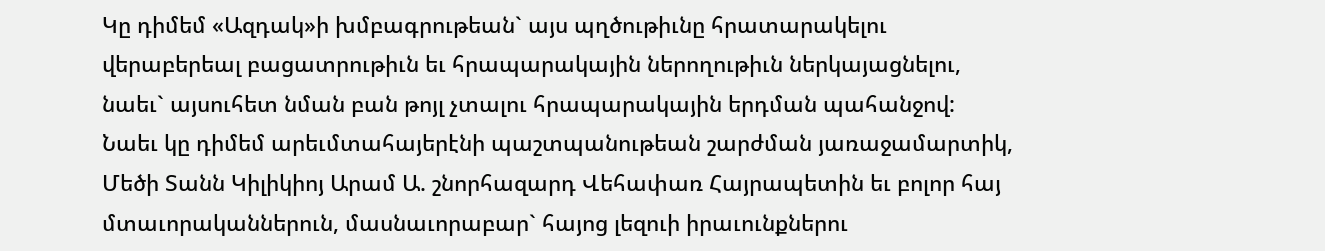Կը դիմեմ «Ազդակ»ի խմբագրութեան` այս պղծութիւնը հրատարակելու վերաբերեալ բացատրութիւն եւ հրապարակային ներողութիւն ներկայացնելու, նաեւ` այսուհետ նման բան թոյլ չտալու հրապարակային երդման պահանջով:
Նաեւ կը դիմեմ արեւմտահայերէնի պաշտպանութեան շարժման յառաջամարտիկ, Մեծի Տանն Կիլիկիոյ Արամ Ա. շնորհազարդ Վեհափառ Հայրապետին եւ բոլոր հայ մտաւորականներուն, մասնաւորաբար` հայոց լեզուի իրաւունքներու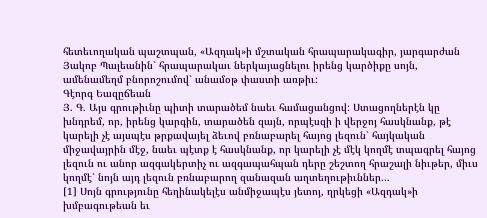հետեւողական պաշտպան, «Ազդակ»ի մշտական հրապարակագիր, յարգարժան Յակոբ Պալեանին` հրապարակաւ ներկայացնելու իրենց կարծիքը սոյն, ամենամեղմ բնորոշումով` անամօթ փաստի առթիւ:
Գէորգ Եազըճեան
Յ. Գ. Այս գրութիւնը պիտի տարածեմ նաեւ համացանցով: Ստացողներէն կը խնդրեմ, որ, իրենց կարգին, տարածեն զայն, որպէսզի ի վերջոյ հասկնանք, թէ կարելի չէ այսպէս թրքավայել ձեւով բռնաբարել հայոց լեզուն` հայկական միջավայրին մէջ, նաեւ պէտք է հասկնանք, որ կարելի չէ մէկ կողմէ տպագրել հայոց լեզուն ու անոր ազգակերտիչ ու ազգապահպան դերը շեշտող հրաշալի նիւթեր, միւս կողմէ` նոյն այդ լեզուն բռնաբարող զանազան աղտեղութիւններ…
[1] Սոյն գրությունը հեղինակելէս անմիջապէս յետոյ, ղրկեցի «Ազդակ»ի խմբագութեան եւ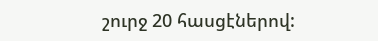շուրջ 20 հասցէներով: